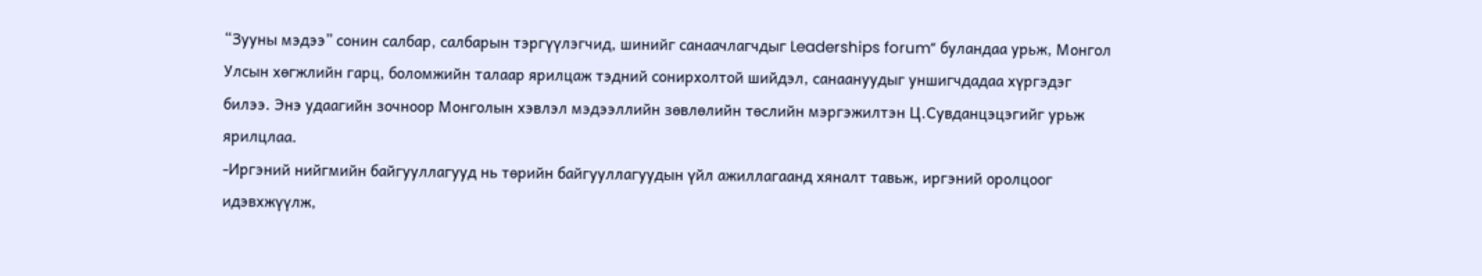“Зууны мэдээ” сонин салбар, салбарын тэргүүлэгчид, шинийг санаачлагчдыг Leaderships forum” буландаа урьж, Монгол Улсын хөгжлийн гарц, боломжийн талаар ярилцаж тэдний сонирхолтой шийдэл, санаануудыг уншигчдадаа хүргэдэг билээ. Энэ удаагийн зочноор Монголын хэвлэл мэдээллийн зөвлөлийн төслийн мэргэжилтэн Ц.Сувданцэцэгийг урьж ярилцлаа.
-Иргэний нийгмийн байгууллагууд нь төрийн байгууллагуудын үйл ажиллагаанд хяналт тавьж, иргэний оролцоог идэвхжүүлж,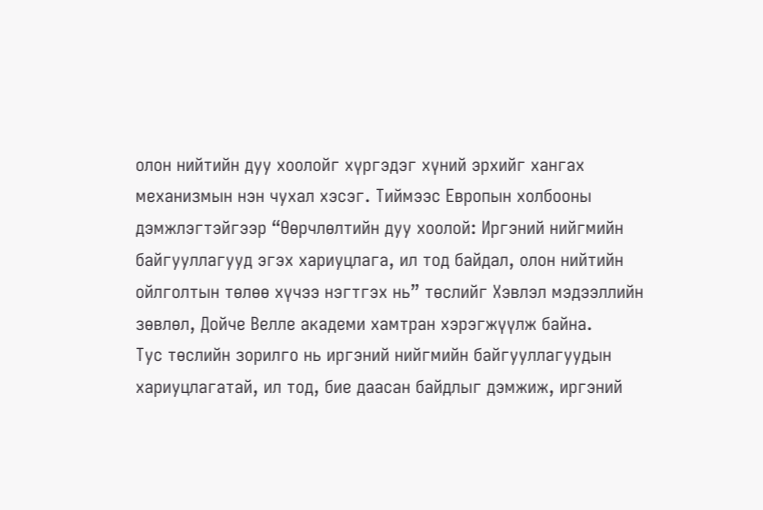олон нийтийн дуу хоолойг хүргэдэг хүний эрхийг хангах механизмын нэн чухал хэсэг. Тиймээс Европын холбооны дэмжлэгтэйгээр “Өөрчлөлтийн дуу хоолой: Иргэний нийгмийн байгууллагууд эгэх хариуцлага, ил тод байдал, олон нийтийн ойлголтын төлөө хүчээ нэгтгэх нь” төслийг Хэвлэл мэдээллийн зөвлөл, Дойче Велле академи хамтран хэрэгжүүлж байна.
Тус төслийн зорилго нь иргэний нийгмийн байгууллагуудын хариуцлагатай, ил тод, бие даасан байдлыг дэмжиж, иргэний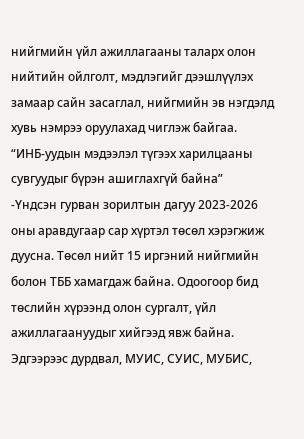нийгмийн үйл ажиллагааны таларх олон нийтийн ойлголт, мэдлэгийг дээшлүүлэх замаар сайн засаглал, нийгмийн эв нэгдэлд хувь нэмрээ оруулахад чиглэж байгаа.
“ИНБ-уудын мэдээлэл түгээх харилцааны сувгуудыг бүрэн ашиглахгүй байна”
-Үндсэн гурван зорилтын дагуу 2023-2026 оны аравдугаар сар хүртэл төсөл хэрэгжиж дуусна. Төсөл нийт 15 иргэний нийгмийн болон ТББ хамагдаж байна. Одоогоор бид төслийн хүрээнд олон сургалт, үйл ажиллагаануудыг хийгээд явж байна.
Эдгээрээс дурдвал, МУИС, СУИС, МУБИС,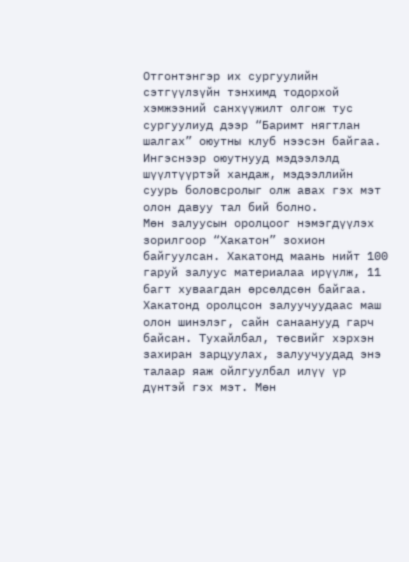Отгонтэнгэр их сургуулийн сэтгүүлзүйн тэнхимд тодорхой хэмжээний санхүүжилт олгож тус сургуулиуд дээр “Баримт нягтлан шалгах” оюутны клуб нээсэн байгаа. Ингэснээр оюутнууд мэдээлэлд шүүлтүүртэй хандаж, мэдээллийн суурь боловсролыг олж авах гэх мэт олон давуу тал бий болно.
Мөн залуусын оролцоог нэмэгдүүлэх зорилгоор “Хакатон” зохион байгуулсан. Хакатонд маань нийт 100 гаруй залуус материалаа ирүүлж, 11 багт хуваагдан өрсөлдсөн байгаа. Хакатонд оролцсон залуучуудаас маш олон шинэлэг, сайн санаанууд гарч байсан. Тухайлбал, төсвийг хэрхэн захиран зарцуулах, залуучуудад энэ талаар яаж ойлгуулбал илүү үр дүнтэй гэх мэт. Мөн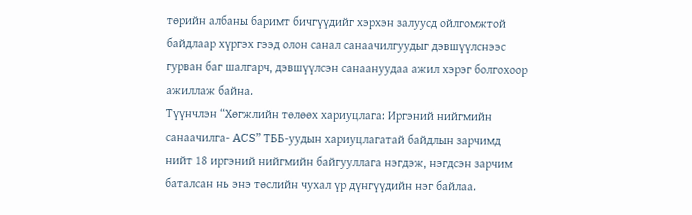төрийн албаны баримт бичгүүдийг хэрхэн залуусд ойлгомжтой байдлаар хүргэх гээд олон санал санаачилгуудыг дэвшүүлснээс гурван баг шалгарч, дэвшүүлсэн санаануудаа ажил хэрэг болгохоор ажиллаж байна.
Түүнчлэн “Хөгжлийн төлөөх хариуцлага: Иргэний нийгмийн санаачилга- ACS” ТББ-уудын хариуцлагатай байдлын зарчимд нийт 18 иргэний нийгмийн байгууллага нэгдэж, нэгдсэн зарчим баталсан нь энэ төслийн чухал үр дүнгүүдийн нэг байлаа.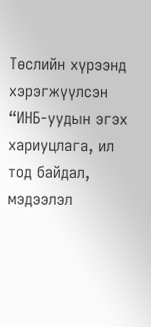Төслийн хүрээнд хэрэгжүүлсэн “ИНБ-уудын эгэх хариуцлага, ил тод байдал, мэдээлэл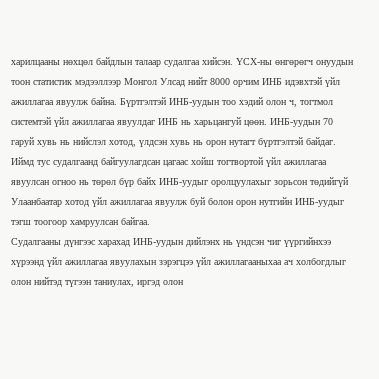харилцааны нөхцөл байдлын талаар судалгаа хийсэн. ҮСХ-ны өнгөрөгч онуудын тоон статистик мэдээллээр Монгол Улсад нийт 8000 орчим ИНБ идэвхтэй үйл ажиллагаа явуулж байна. Бүртгэлтэй ИНБ-уудын тоо хэдий олон ч, тогтмол системтэй үйл ажиллагаа явуулдаг ИНБ нь харьцангуй цөөн. ИНБ-уудын 70 гаруй хувь нь нийслэл хотод, үлдсэн хувь нь орон нутагт бүртгэлтэй байдаг.
Иймд тус судалгаанд байгуулагдсан цагаас хойш тогтвортой үйл ажиллагаа явуулсан огноо нь төрөл бүр байх ИНБ-уудыг оролцуулахыг зорьсон төдийгүй Улаанбаатар хотод үйл ажиллагаа явуулж буй болон орон нутгийн ИНБ-уудыг тэгш тоогоор хамруулсан байгаа.
Судалгааны дүнгээс харахад ИНБ-уудын дийлэнх нь үндсэн чиг үүргийнхээ хүрээнд үйл ажиллагаа явуулахын зэрэгцээ үйл ажиллагааныхаа ач холбогдлыг олон нийтэд түгээн таниулах, иргэд олон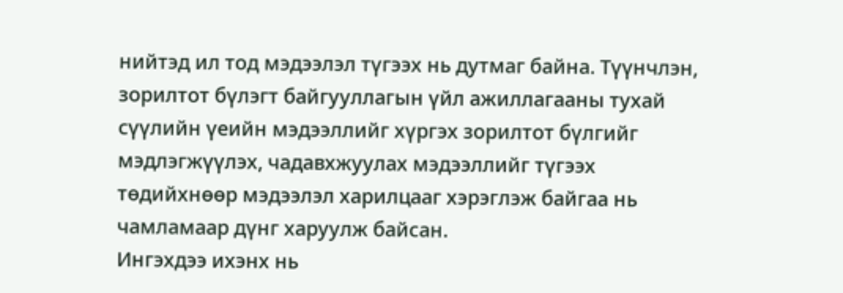нийтэд ил тод мэдээлэл түгээх нь дутмаг байна. Түүнчлэн, зорилтот бүлэгт байгууллагын үйл ажиллагааны тухай сүүлийн үеийн мэдээллийг хүргэх зорилтот бүлгийг мэдлэгжүүлэх, чадавхжуулах мэдээллийг түгээх төдийхнөөр мэдээлэл харилцааг хэрэглэж байгаа нь чамламаар дүнг харуулж байсан.
Ингэхдээ ихэнх нь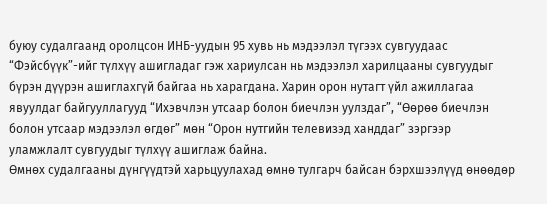буюу судалгаанд оролцсон ИНБ-уудын 95 хувь нь мэдээлэл түгээх сувгуудаас “Фэйсбүүк”-ийг түлхүү ашигладаг гэж хариулсан нь мэдээлэл харилцааны сувгуудыг бүрэн дүүрэн ашиглахгүй байгаа нь харагдана. Харин орон нутагт үйл ажиллагаа явуулдаг байгууллагууд “Ихэвчлэн утсаар болон биечлэн уулздаг”, “Өөрөө биечлэн болон утсаар мэдээлэл өгдөг” мөн “Орон нутгийн телевизэд ханддаг” зэргээр уламжлалт сувгуудыг түлхүү ашиглаж байна.
Өмнөх судалгааны дүнгүүдтэй харьцуулахад өмнө тулгарч байсан бэрхшээлүүд өнөөдөр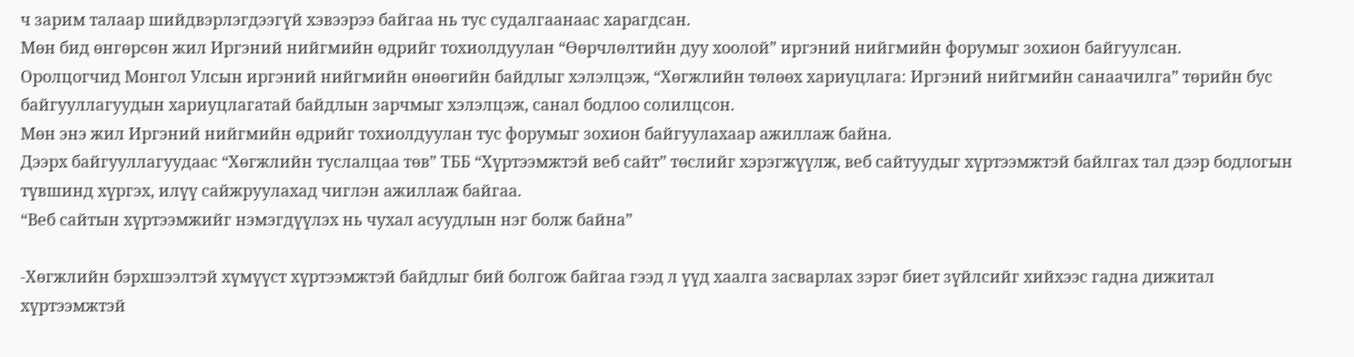ч зарим талаар шийдвэрлэгдээгүй хэвээрээ байгаа нь тус судалгаанаас харагдсан.
Мөн бид өнгөрсөн жил Иргэний нийгмийн өдрийг тохиолдуулан “Өөрчлөлтийн дуу хоолой” иргэний нийгмийн форумыг зохион байгуулсан.
Оролцогчид Монгол Улсын иргэний нийгмийн өнөөгийн байдлыг хэлэлцэж, “Хөгжлийн төлөөх хариуцлага: Иргэний нийгмийн санаачилга” төрийн бус байгууллагуудын хариуцлагатай байдлын зарчмыг хэлэлцэж, санал бодлоо солилцсон.
Мөн энэ жил Иргэний нийгмийн өдрийг тохиолдуулан тус форумыг зохион байгуулахаар ажиллаж байна.
Дээрх байгууллагуудаас “Хөгжлийн туслалцаа төв” ТББ “Хүртээмжтэй веб сайт” төслийг хэрэгжүүлж, веб сайтуудыг хүртээмжтэй байлгах тал дээр бодлогын түвшинд хүргэх, илүү сайжруулахад чиглэн ажиллаж байгаа.
“Веб сайтын хүртээмжийг нэмэгдүүлэх нь чухал асуудлын нэг болж байна”

-Хөгжлийн бэрхшээлтэй хүмүүст хүртээмжтэй байдлыг бий болгож байгаа гээд л үүд хаалга засварлах зэрэг биет зүйлсийг хийхээс гадна дижитал хүртээмжтэй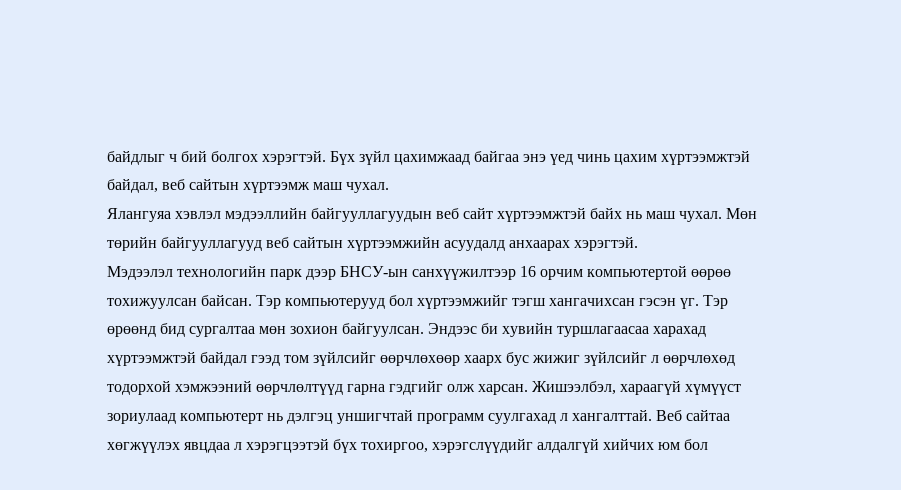байдлыг ч бий болгох хэрэгтэй. Бүх зүйл цахимжаад байгаа энэ үед чинь цахим хүртээмжтэй байдал, веб сайтын хүртээмж маш чухал.
Ялангуяа хэвлэл мэдээллийн байгууллагуудын веб сайт хүртээмжтэй байх нь маш чухал. Мөн төрийн байгууллагууд веб сайтын хүртээмжийн асуудалд анхаарах хэрэгтэй.
Мэдээлэл технологийн парк дээр БНСУ-ын санхүүжилтээр 16 орчим компьютертой өөрөө тохижуулсан байсан. Тэр компьютерууд бол хүртээмжийг тэгш хангачихсан гэсэн үг. Тэр өрөөнд бид сургалтаа мөн зохион байгуулсан. Эндээс би хувийн туршлагаасаа харахад хүртээмжтэй байдал гээд том зүйлсийг өөрчлөхөөр хаарх бус жижиг зүйлсийг л өөрчлөхөд тодорхой хэмжээний өөрчлөлтүүд гарна гэдгийг олж харсан. Жишээлбэл, хараагүй хүмүүст зориулаад компьютерт нь дэлгэц уншигчтай программ суулгахад л хангалттай. Веб сайтаа хөгжүүлэх явцдаа л хэрэгцээтэй бүх тохиргоо, хэрэгслүүдийг алдалгүй хийчих юм бол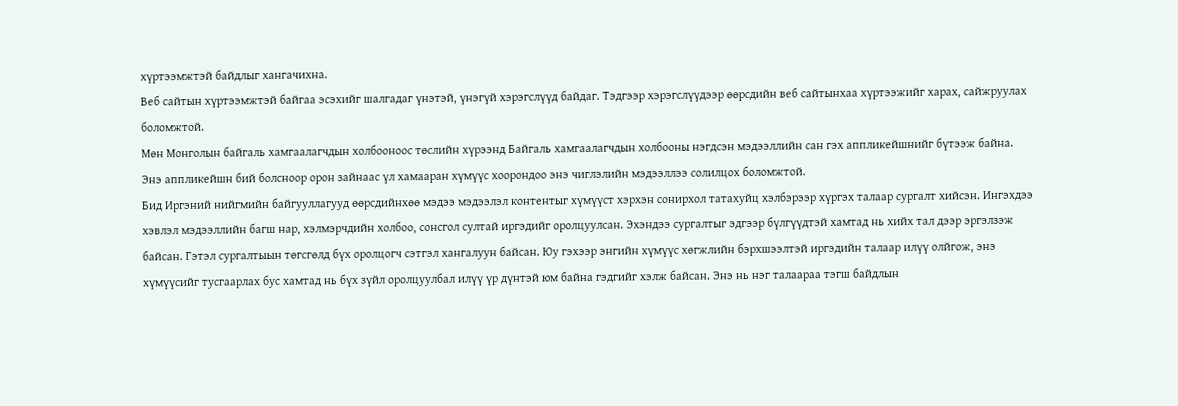хүртээмжтэй байдлыг хангачихна.
Веб сайтын хүртээмжтэй байгаа эсэхийг шалгадаг үнэтэй, үнэгүй хэрэгслүүд байдаг. Тэдгээр хэрэгслүүдээр өөрсдийн веб сайтынхаа хүртээжийг харах, сайжруулах боломжтой.
Мөн Монголын байгаль хамгаалагчдын холбооноос төслийн хүрээнд Байгаль хамгаалагчдын холбооны нэгдсэн мэдээллийн сан гэх аппликейшнийг бүтээж байна. Энэ аппликейшн бий болсноор орон зайнаас үл хамааран хүмүүс хоорондоо энэ чиглэлийн мэдээллээ солилцох боломжтой.
Бид Иргэний нийгмийн байгууллагууд өөрсдийнхөө мэдээ мэдээлэл контентыг хүмүүст хэрхэн сонирхол татахуйц хэлбэрээр хүргэх талаар сургалт хийсэн. Ингэхдээ хэвлэл мэдээллийн багш нар, хэлмэрчдийн холбоо, сонсгол султай иргэдийг оролцуулсан. Эхэндээ сургалтыг эдгээр бүлгүүдтэй хамтад нь хийх тал дээр эргэлзэж байсан. Гэтэл сургалтыын төгсгөлд бүх оролцогч сэтгэл хангалуун байсан. Юу гэхээр энгийн хүмүүс хөгжлийн бэрхшээлтэй иргэдийн талаар илүү олйгож, энэ хүмүүсийг тусгаарлах бус хамтад нь бүх зүйл оролцуулбал илүү үр дүнтэй юм байна гэдгийг хэлж байсан. Энэ нь нэг талаараа тэгш байдлын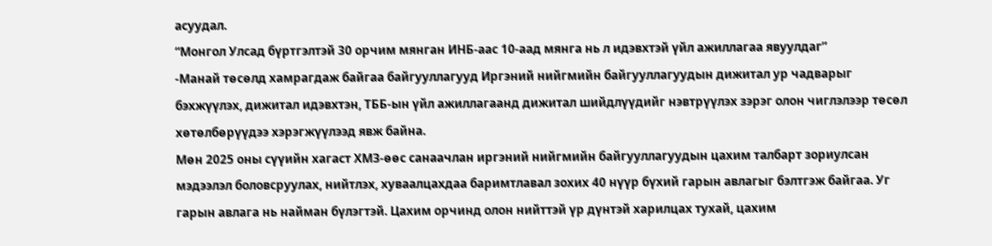асуудал.
“Монгол Улсад бүртгэлтэй 30 орчим мянган ИНБ-аас 10-аад мянга нь л идэвхтэй үйл ажиллагаа явуулдаг”
-Манай төсөлд хамрагдаж байгаа байгууллагууд Иргэний нийгмийн байгууллагуудын дижитал ур чадварыг бэхжүүлэх, дижитал идэвхтэн, ТББ-ын үйл ажиллагаанд дижитал шийдлүүдийг нэвтрүүлэх зэрэг олон чиглэлээр төсөл хөтөлбөрүүдээ хэрэгжүүлээд явж байна.
Мөн 2025 оны сүүийн хагаст ХМЗ-өөс санаачлан иргэний нийгмийн байгууллагуудын цахим талбарт зориулсан мэдээлэл боловсруулах, нийтлэх, хуваалцахдаа баримтлавал зохих 40 нүүр бүхий гарын авлагыг бэлтгэж байгаа. Уг гарын авлага нь найман бүлэгтэй. Цахим орчинд олон нийттэй үр дүнтэй харилцах тухай, цахим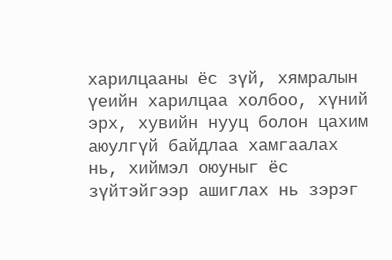харилцааны ёс зүй, хямралын үеийн харилцаа холбоо, хүний эрх, хувийн нууц болон цахим аюулгүй байдлаа хамгаалах нь, хиймэл оюуныг ёс зүйтэйгээр ашиглах нь зэрэг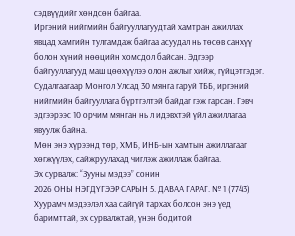сэдвүүдийг хөндсөн байгаа.
Иргэний нийгмийн байгууллагуудтай хамтран ажиллах явцад хамгийн тулгамдаж байгаа асуудал нь төсөв санхүү болон хүний нөөцийн хомсдол байсан. Эдгээр байгууллагууд маш цөөхүүлээ олон ажлыг хийж, гүйцэтгэдэг. Судалгаагаар Монгол Улсад 30 мянга гаруй ТББ, иргэний нийгмийн байгууллага бүртгэлтэй байдаг гэж гарсан. Гэвч эдгээрээс 10 орчим мянган нь л идэвхтэй үйл ажиллагаа явуулж байна.
Мөн энэ хүрээнд төр, ХМБ, ИНБ-ын хамтын ажиллагааг хөгжүүлэх, сайжруулахад чиглэж ажиллаж байгаа.
Эх сурвалж: “Зууны мэдээ” сонин
2026 ОНЫ НЭГДҮГЭЭР САРЫН 5. ДАВАА ГАРАГ. № 1 (7743)
Хуурамч мэдээлэл хаа сайгүй тархах болсон энэ үед баримттай, эх сурвалжтай, үнэн бодитой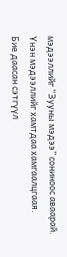мэдээллийг “Зууны мэдээ” сониноос аваарай.
Үнэн мэдээллийг хамтдаа хамгаалцгаая.
Бие даасан сэтгүүл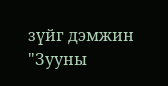зүйг дэмжин "Зууны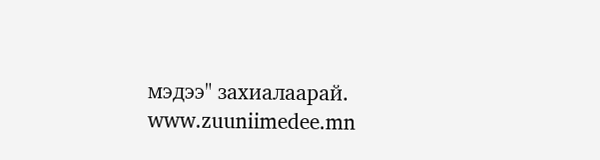мэдээ" захиалаарай. www.zuuniimedee.mn